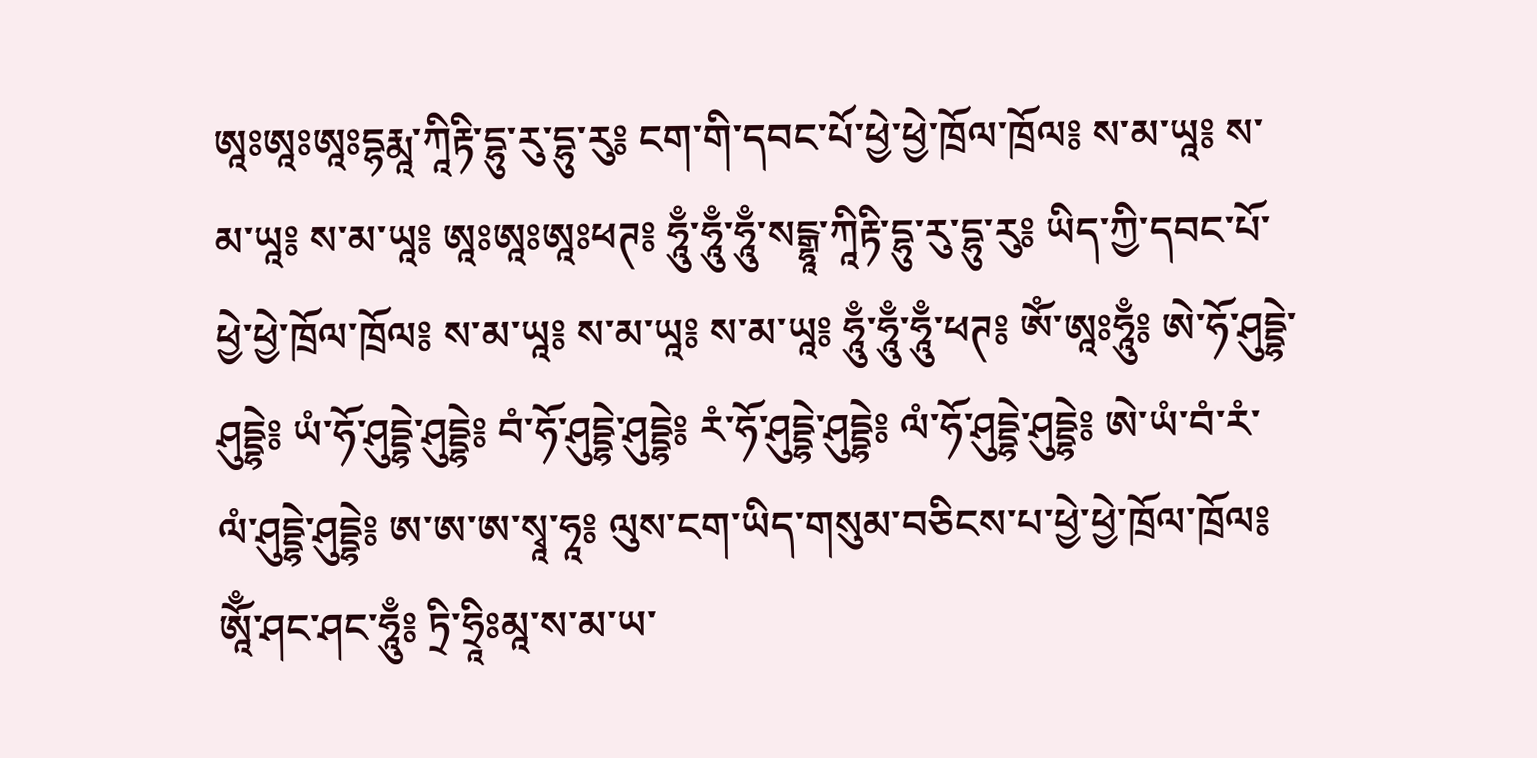ཨཱཿཨཱཿཨཱཿདྷརྨཱ་ཀཱིརྟི་དྷུ་རུ་དྷུ་རུ༔ ངག་གི་དབང་པོ་ཕྱེ་ཕྱེ་ཁྲོལ་ཁྲོལ༔ ས་མ་ཡཱ༔ ས་མ་ཡཱ༔ ས་མ་ཡཱ༔ ཨཱཿཨཱཿཨཱཿཕཊ༔ ཧཱུྃ་ཧཱུྃ་ཧཱུྃ་སངྒྷཱ་ཀཱིརྟི་དྷུ་རུ་དྷུ་རུ༔ ཡིད་ཀྱི་དབང་པོ་ཕྱེ་ཕྱེ་ཁྲོལ་ཁྲོལ༔ ས་མ་ཡཱ༔ ས་མ་ཡཱ༔ ས་མ་ཡཱ༔ ཧཱུྃ་ཧཱུྃ་ཧཱུྃ་ཕཊ༔ ཨོཾ་ཨཱཿཧཱུྃ༔ ཨེ་ཧོ་ཤུདྡྷེ་ཤུདྡྷེ༔ ཡཾ་ཧོ་ཤུདྡྷེ་ཤུདྡྷེ༔ བཾ་ཧོ་ཤུདྡྷེ་ཤུདྡྷེ༔ རཾ་ཧོ་ཤུདྡྷེ་ཤུདྡྷེ༔ ལཾ་ཧོ་ཤུདྡྷེ་ཤུདྡྷེ༔ ཨེ་ཡཾ་བཾ་རཾ་ལཾ་ཤུདྡྷེ་ཤུདྡྷེ༔ ཨ་ཨ་ཨ་སྭཱ་ཧཱ༔ ལུས་ངག་ཡིད་གསུམ་བཅིངས་པ་ཕྱེ་ཕྱེ་ཁྲོལ་ཁྲོལ༔ ཨཱོྃ་ཤང་ཤང་ཧཱུྃ༔ ཏྲི་ཧྲཱིཿམཱ་ས་མ་ཡ་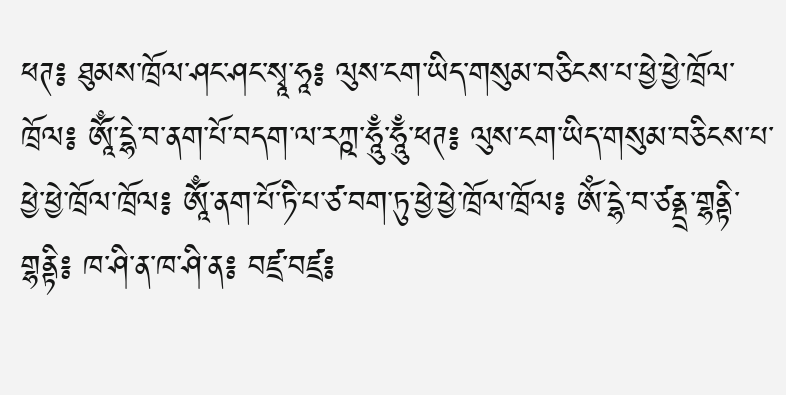ཕཊ༔ ཐུམས་ཁྲོལ་ཤང་ཤང་སྭཱ་ཧཱ༔ ལུས་ངག་ཡིད་གསུམ་བཅིངས་པ་ཕྱེ་ཕྱེ་ཁྲོལ་ཁྲོལ༔ ཨཱོྃ་དྷེ་བ་ནག་པོ་བདག་ལ་རཀྵ་ཧཱུྃ་ཧཱུྃ་ཕཊ༔ ལུས་ངག་ཡིད་གསུམ་བཅིངས་པ་ཕྱེ་ཕྱེ་ཁྲོལ་ཁྲོལ༔ ཨཱོྃ་ནག་པོ་ཏི་པ་ཙ་བག་ཏུ་ཕྱེ་ཕྱེ་ཁྲོལ་ཁྲོལ༔ ཨོཾ་དྷེ་བ་ཙནྡྲ་གྷནྟི་གྷནྟི༔ ཁ་ཤི་ན་ཁ་ཤི་ན༔ བཛྲ་བཛྲ༔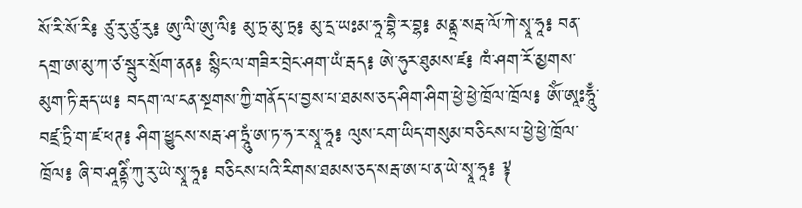སོ་རི་སོ་རི༔ ཙུ་རུ་ཙུ་རུ༔ ཨུ་ལི་ཨུ་ལི༔ མུ་ཏྲ་མུ་ཏྲ༔ མུ་དྲ་ཡཿམ་ཧཱ་བྷཻ་ར་བྷ༔ མནྟྲ་སརྦ་ལོ་ཀེ་སྭཱ་ཧཱ༔ བན་དགྲ་ཨ་མུ་ཀ་ཙ་སྦུར་སྲོག་ནན༔ སྙིང་ལ་གཟིར་བྲེང་ཤག་ཡཾ་རྦད༔ ཨེ་ཧུར་ཐུམས་ཛ༔ ཁཾ་ཤག་རོ་མྱགས་མུག་ཏི་རྦད་ཡ༔ བདག་ལ་ངན་སྔགས་ཀྱི་གནོད་པ་བྱས་པ་ཐམས་ཅད་ཤིག་ཤིག་ཕྱེ་ཕྱེ་ཁྲོལ་ཁྲོལ༔ ཨོཾ་ཨཱཿཧཱུྃ་བཛྲ་ཏྲི་ག་ཛ་ཕཊ༔ ཤིག་ཕྱུངས་སརྦ་ཤ་ཏྲཱུཾ་ཨ་ཏ་ཧ་ར་སྭཱ་ཧཱ༔ ལུས་ངག་ཡིད་གསུམ་བཅིངས་པ་ཕྱེ་ཕྱེ་ཁྲོལ་ཁྲོལ༔ ཞི་བ་ཤཱནྟིཾ་ཀུ་རུ་ཡེ་སྭཱ་ཧཱ༔ བཅིངས་པའི་རིགས་ཐམས་ཅད་སརྦ་ཨ་པ་ན་ཡེ་སྭཱ་ཧཱ༔ ༈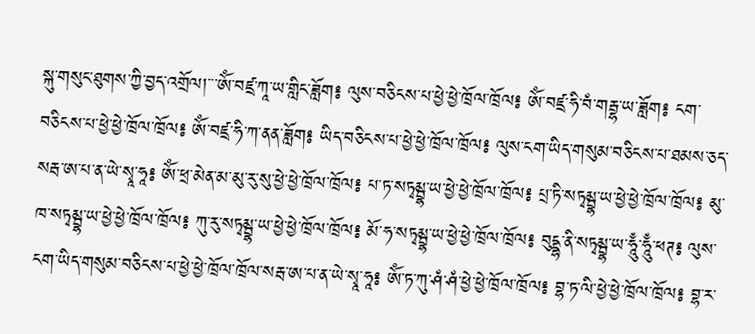སྐུ་གསུང་ཐུགས་ཀྱི་བྱད་འགྲོལ།་་་ཨོཾ་བཛྲ་ཀཱ་ཡ་གླིང་ཟློག༔ ལུས་བཅིངས་པ་ཕྱེ་ཕྱེ་ཁྲོལ་ཁྲོལ༔ ཨོཾ་བཛྲ་ཧི་བཾ་གརྦྷ་ཡ་ཟློག༔ ངག་བཅིངས་པ་ཕྱེ་ཕྱེ་ཁྲོལ་ཁྲོལ༔ ཨོཾ་བཛྲ་ཧི་ཀ་ནན་ཟློག༔ ཡིད་བཅིངས་པ་ཕྱེ་ཕྱེ་ཁྲོལ་ཁྲོལ༔ ལུས་ངག་ཡིད་གསུམ་བཅིངས་པ་ཐམས་ཅད་སརྦ་ཨ་པ་ན་ཡེ་སྭཱ་ཧཱ༔ ཨོཾ་ཕྲ་མེན་མ་མུ་རུ་སུ་ཕྱེ་ཕྱེ་ཁྲོལ་ཁྲོལ༔ པ་ཏ་སཏྭམྦྷ་ཡ་ཕྱེ་ཕྱེ་ཁྲོལ་ཁྲོལ༔ པྲ་ཏི་སཏྭམྦྷ་ཡ་ཕྱེ་ཕྱེ་ཁྲོལ་ཁྲོལ༔ མུ་ཁ་སཏྭམྦྷ་ཡ་ཕྱེ་ཕྱེ་ཁྲོལ་ཁྲོལ༔ ཀུ་རུ་སཏྭམྦྷ་ཡ་ཕྱེ་ཕྱེ་ཁྲོལ་ཁྲོལ༔ མོ་ཧ་སཏྭམྦྷ་ཡ་ཕྱེ་ཕྱེ་ཁྲོལ་ཁྲོལ༔ བུདྡྷ་ནི་སཏྭམྦྷ་ཡ་ཧཱུྃ་ཧཱུྃ་ཕཊ༔ ལུས་ངག་ཡིད་གསུམ་བཅིངས་པ་ཕྱེ་ཕྱེ་ཁྲོལ་ཁྲོལ་སརྦ་ཨ་པ་ན་ཡེ་སྭཱ་ཧཱ༔ ཨོཾ་ཏ་ཀུ་ཤཾ་ཤཾ་ཕྱེ་ཕྱེ་ཁྲོལ་ཁྲོལ༔ བྷ་ཏ་ལི་ཕྱེ་ཕྱེ་ཁྲོལ་ཁྲོལ༔ བྷ་ར་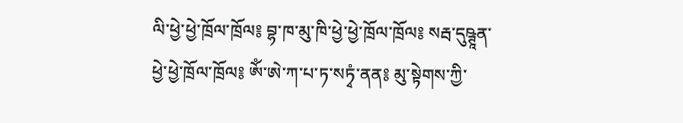ལི་ཕྱེ་ཕྱེ་ཁྲོལ་ཁྲོལ༔ བྷ་ཁ་མུ་ཁི་ཕྱེ་ཕྱེ་ཁྲོལ་ཁྲོལ༔ སརྦ་དུཥྚཱན་ཕྱེ་ཕྱེ་ཁྲོལ་ཁྲོལ༔ ཨོཾ་ཨེ་ཀ་པ་ཏ་སཏྭཾ་ནན༔ མུ་སྟེགས་ཀྱི་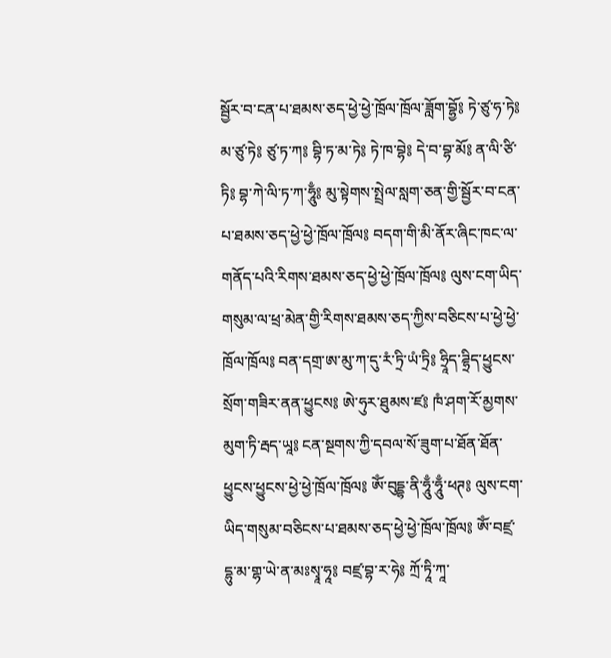སྦྱོར་བ་ངན་པ་ཐམས་ཅད་ཕྱེ་ཕྱེ་ཁྲོལ་ཁྲོལ་ཟློག་བྷྱོ༔ ཏེ་ཙུ་ཧ་ཏེ༔ མ་ཙུ་ཏེ༔ ཙུ་ཏ་ཀ༔ བྷི་ཏ་མ་ཏེ༔ ཏེ་ཁ་བྷེ༔ དེ་བ་བྷ་མོ༔ ན་ལི་ཙི་ཏི༔ བྷ་ཀེ་ལི་ཏ་ཀ་ཧཱུྃ༔ མུ་སྟེགས་སྤྲེལ་སླག་ཅན་གྱི་སྦྱོར་བ་ངན་པ་ཐམས་ཅད་ཕྱེ་ཕྱེ་ཁྲོལ་ཁྲོལ༔ བདག་གི་མི་ནོར་ཞིང་ཁང་ལ་གནོད་པའི་རིགས་ཐམས་ཅད་ཕྱེ་ཕྱེ་ཁྲོལ་ཁྲོལ༔ ལུས་ངག་ཡིད་གསུམ་ལ་ཕྲ་མེན་གྱི་རིགས་ཐམས་ཅད་ཀྱིས་བཅིངས་པ་ཕྱེ་ཕྱེ་ཁྲོལ་ཁྲོལ༔ བན་དགྲ་ཨ་མུ་ཀ་དུ་རཾ་ཏྲི་ཡཾ་ཏྲི༔ ཧྲཱིད་ཌྷྲིད་ཕྱུངས་སྲོག་གཟིར་ནན་ཕྱུངས༔ ཨེ་ཧུར་ཐུམས་ཛ༔ ཁཾ་ཤག་རོ་མྱགས་མུག་ཏི་རྦད་ཡཱ༔ ངན་སྔགས་ཀྱི་དབལ་སོ་ཟུག་པ་ཐོན་ཐོན་ཕྱུངས་ཕྱུངས་ཕྱེ་ཕྱེ་ཁྲོལ་ཁྲོལ༔ ཨོཾ་བུདྡྷ་ནི་ཧཱུྃ་ཧཱུྃ་ཕཊ༔ ལུས་ངག་ཡིད་གསུམ་བཅིངས་པ་ཐམས་ཅད་ཕྱེ་ཕྱེ་ཁྲོལ་ཁྲོལ༔ ཨོཾ་བཛྲ་དྷུ་མ་གྷ་ཡེ་ན་མཿསྭཱ་ཧཱ༔ བཛྲ་བྷ་ར་ཧེ༔ ཀྲོ་ཏཱི་ཀཱ་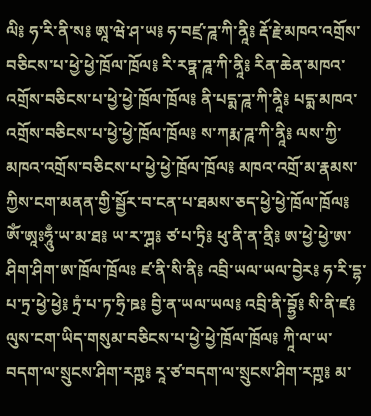ལི༔ ཧ་རི་ནི་ས༔ ཨཱ་ཝེ་ཤ་ཡ༔ ཧ་བཛྲ་ཌཱ་ཀི་ནཱི༔ རྡོ་རྗེ་མཁའ་འགྲོས་བཅིངས་པ་ཕྱེ་ཕྱེ་ཁྲོལ་ཁྲོལ༔ རི་རཏྣ་ཌཱ་ཀི་ནཱི༔ རིན་ཆེན་མཁའ་འགྲོས་བཅིངས་པ་ཕྱེ་ཕྱེ་ཁྲོལ་ཁྲོལ༔ ནི་པདྨ་ཌཱ་ཀི་ནཱི༔ པདྨ་མཁའ་འགྲོས་བཅིངས་པ་ཕྱེ་ཕྱེ་ཁྲོལ་ཁྲོལ༔ ས་ཀརྨ་ཌཱ་ཀི་ནཱི༔ ལས་ཀྱི་མཁའ་འགྲོས་བཅིངས་པ་ཕྱེ་ཕྱེ་ཁྲོལ་ཁྲོལ༔ མཁའ་འགྲོ་མ་རྣམས་ཀྱིས་ངག་མནན་གྱི་སྦྱོར་བ་ངན་པ་ཐམས་ཅད་ཕྱེ་ཕྱེ་ཁྲོལ་ཁྲོལ༔ ཨོཾ་ཨཱཿཧཱུྃ་ཡ་མ་ཐ༔ ཡ་ར་ཀྴ༔ ཙ་པ་ཏྲི༔ ཕུ་ནི་ན་ནྲི༔ ཨ་ཕྱེ་ཕྱེ་ཨ་ཤིག་ཤིག་ཨ་ཁྲོལ་ཁྲོལཿ ཛ་ནི་སི་ནི༔ འབྲི་ཡལ་ཡལ་བྱེར༔ ཧ་རི་དྷ་པ་ཏྲ་ཕྱེ་ཕྱེ༔ ཏྲཾ་པ་ཏ་ཧྲི་ཋ༔ བྱི་ན་ཡལ་ཡལ༔ འབྲི་ནི་བྷྱོ༔ སི་ནི་ཛ༔ ལུས་ངག་ཡིད་གསུམ་བཅིངས་པ་ཕྱེ་ཕྱེ་ཁྲོལ་ཁྲོལ༔ ཀཱི་ལ་ཡ་བདག་ལ་སྲུངས་ཤིག་རཀྵ༔ རཱ་ཙ་བདག་ལ་སྲུངས་ཤིག་རཀྵ༔ མ་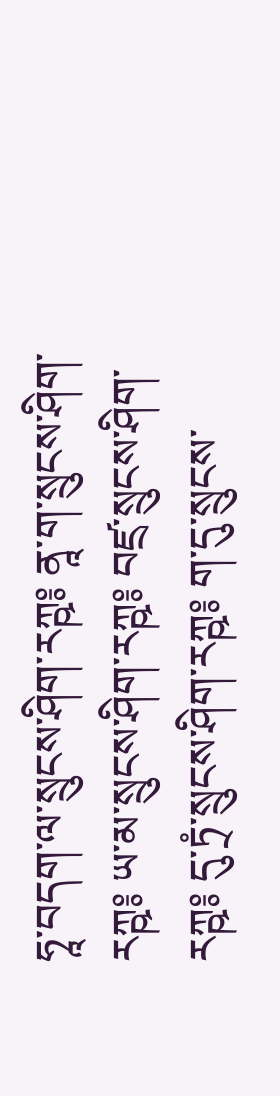ཧཱ་བདག་ལ་སྲུངས་ཤིག་རཀྵ༔ ནཱ་ག་སྲུངས་ཤིག་རཀྵ༔ ཡ་མ་སྲུངས་ཤིག་རཀྵ༔ བཛྲ་སྲུངས་ཤིག་རཀྵ༔ དུ་ཏྲཾ་སྲུངས་ཤིག་རཀྵ༔ ག་དུ་སྲུངས་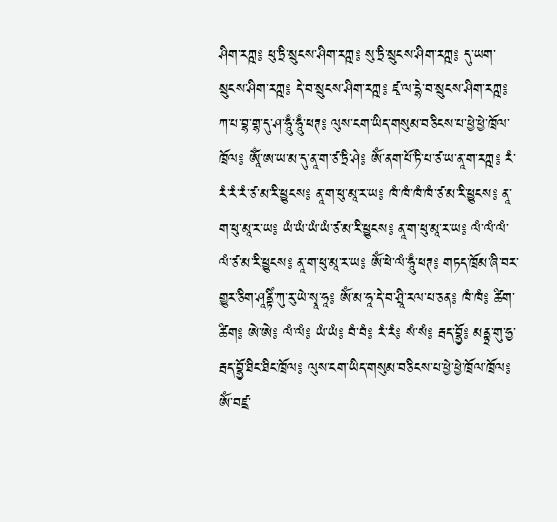ཤིག་རཀྵ༔ ཕུ་ཏྲི་སྲུངས་ཤིག་རཀྵ༔ སུ་ཏྲི་སྲུངས་ཤིག་རཀྵ༔ དུ་ཡག་སྲུངས་ཤིག་རཀྵ༔ དེ་བ་སྲུངས་ཤིག་རཀྵ༔ ཛྭ་ལ་དྷེ་བ་སྲུངས་ཤིག་རཀྵ༔ ཀ་པ་བྷ་གྷ་དུ་ཤ་ཧཱུྃ་ཧཱུྃ་ཕཊ༔ ལུས་ངག་ཡིད་གསུམ་བཅིངས་པ་ཕྱེ་ཕྱེ་ཁྲོལ་ཁྲོལ༔ ཨཱོྃ་ཨ་ཡ་མ་དུ་ནཱ་ག་ཙ་ཏྲི་ཤེ༔ ཨོཾ་ནག་པོ་ཏི་པ་ཙ་ཡ་ནཱ་ག་རཀྵ༔ རཾ་རཾ་རཾ་རཾ་ཙ་མ་རི་ཕྱུངས༔ ནཱ་ག་ཕུ་མཱ་ར་ཡ༔ ཁཾ་ཁཾ་ཁཾ་ཁཾ་ཙ་མ་རི་ཕྱུངས༔ ནཱ་ག་ཕུ་མཱ་ར་ཡ༔ ཡཾ་ཡཾ་ཡཾ་ཡཾ་ཙ་མ་རི་ཕྱུངས༔ ནཱ་ག་ཕུ་མཱ་ར་ཡ༔ ལཾ་ལཾ་ལཾ་ལཾ་ཙ་མ་རི་ཕྱུངས༔ ནཱ་ག་ཕུ་མཱ་ར་ཡ༔ ཨོཾ་ཕེ་ལཾ་ཧཱུྃ་ཕཊ༔ གཏད་ཁྲོམ་ཞི་བར་གྱུར་ཅིག་ཤཱནྟིཾ་ཀུ་རུ་ཡེ་སྭཱ་ཧཱ༔ ཨོཾ་མ་ཧཱ་དེ་བ་ཤྲཱི་རལ་པ་ཅན༔ ཁཾ་ཁཾ༔ ཚིག་ཚིག༔ ཨེ་ཨེ༔ ལཾ་ལཾ༔ ཡཾ་ཡཾ༔ བཾ་བཾ༔ རཾ་རཾ༔ སཾ་སཾ༔ རྦད་བྷྱོ༔ མནྟྲ་གུ་ཧྱ་རྦད་བྷྱོ་ཐིང་ཐིང་ཁྲོལ༔ ལུས་ངག་ཡིད་གསུམ་བཅིངས་པ་ཕྱེ་ཕྱེ་ཁྲོལ་ཁྲོལ༔ ཨོཾ་བཛྲ་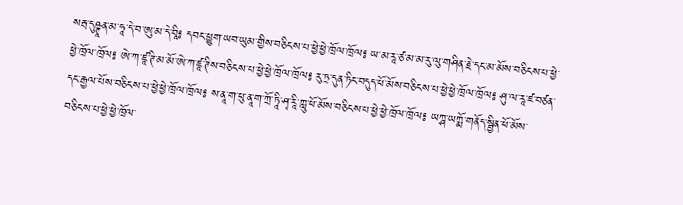སརྦ་དུཥྚཱན་མ་ཧཱ་དེ་བ་ཨུ་མ་དེ་བཱི༔ དབང་ཕྱུག་ཡབ་ཡུམ་གྱིས་བཅིངས་པ་ཕྱེ་ཕྱེ་ཁྲོལ་ཁྲོལ༔ ཡ་མ་རཱ་ཙ་མ་མ་རུ་ལུ་གཤིན་རྗེ་དང་མ་མོས་བཅིངས་པ་ཕྱེ་ཕྱེ་ཁྲོལ་ཁྲོལ༔ ཨེ་ཀ་ཛཱ་ཊི་མ་མོ་ཨེ་ཀ་ཛཱ་ཊིས་བཅིངས་པ་ཕྱེ་ཕྱེ་ཁྲོལ་ཁྲོལ༔ རུ་ཏྲ་དུན་ཏིང་བདུད་ཕོ་མོས་བཅིངས་པ་ཕྱེ་ཕྱེ་ཁྲོལ་ཁྲོལ༔ ཤུ་ལ་རཱ་ཛ་བཙན་དང་རྒྱལ་པོས་བཅིངས་པ་ཕྱེ་ཕྱེ་ཁྲོལ་ཁྲོལ༔ ས་ནཱ་ག་ཕུ་ནཱ་ག་ཀྲོ་ཏཱི་ཤྭ་རཱི་ཀླུ་ཕོ་མོས་བཅིངས་པ་ཕྱེ་ཕྱེ་ཁྲོལ་ཁྲོལ༔ ཡཀྴ་ཡཀྨོ་གནོད་སྦྱིན་ཕོ་མོས་བཅིངས་པ་ཕྱེ་ཕྱེ་ཁྲོལ་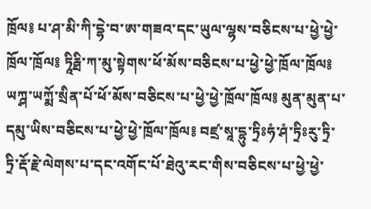ཁྲོལ༔ པ་ཤ་མི་ཀི་དྷེ་བ་ཨ་གཟའ་དང་ཡུལ་ལྷས་བཅིངས་པ་ཕྱེ་ཕྱེ་ཁྲོལ་ཁྲོལ༔ ཏཱིརྠི་ཀ་མུ་སྟེགས་ཕོ་མོས་བཅིངས་པ་ཕྱེ་ཕྱེ་ཁྲོལ་ཁྲོལ༔ ཡཀྴ་ཡཀྨོ་སྲིན་པོ་ཕོ་མོས་བཅིངས་པ་ཕྱེ་ཕྱེ་ཁྲོལ་ཁྲོལ༔ མུན་མུན་པ་དམུ་ཡིས་བཅིངས་པ་ཕྱེ་ཕྱེ་ཁྲོལ་ཁྲོལ༔ བཛྲ་སཱ་དྷུ་ཏྲིཿཧཾ་ཤཾ་ཏྲིཿརུ་ཏྲི་ཏྲི་རྡོ་རྗེ་ལེགས་པ་དང་འགོང་པོ་ཐེའུ་རང་གིས་བཅིངས་པ་ཕྱེ་ཕྱེ་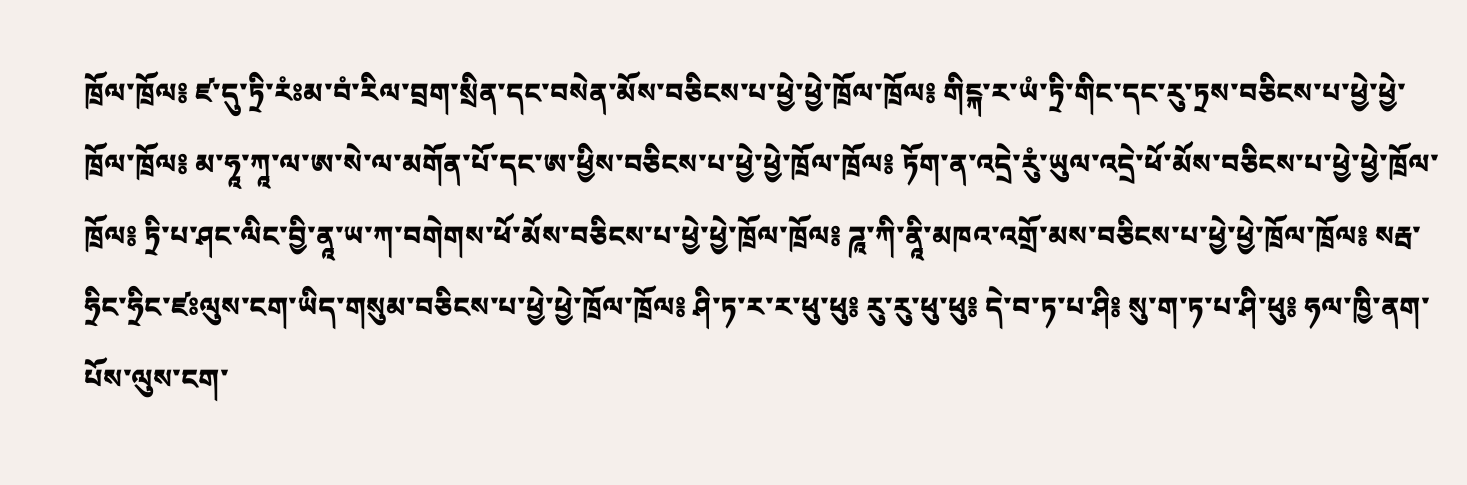ཁྲོལ་ཁྲོལ༔ ཛ་དུ་ཏྲི་རཾཿམ་བཾ་རིལ་བྲག་སྲིན་དང་བསེན་མོས་བཅིངས་པ་ཕྱེ་ཕྱེ་ཁྲོལ་ཁྲོལ༔ གིངྐ་ར་ཡཾ་ཏྲི་གིང་དང་རུ་ཏྲས་བཅིངས་པ་ཕྱེ་ཕྱེ་ཁྲོལ་ཁྲོལ༔ མ་ཧཱ་ཀཱ་ལ་ཨ་སེ་ལ་མགོན་པོ་དང་ཨ་ཕྱིས་བཅིངས་པ་ཕྱེ་ཕྱེ་ཁྲོལ་ཁྲོལ༔ ཏོག་ན་འདྲེ་རུཾ་ཡུལ་འདྲེ་ཕོ་མོས་བཅིངས་པ་ཕྱེ་ཕྱེ་ཁྲོལ་ཁྲོལ༔ ཏྲི་པ་ཤང་ལིང་བྱི་ནཱ་ཡ་ཀ་བགེགས་ཕོ་མོས་བཅིངས་པ་ཕྱེ་ཕྱེ་ཁྲོལ་ཁྲོལ༔ ཌཱ་ཀི་ནཱི་མཁའ་འགྲོ་མས་བཅིངས་པ་ཕྱེ་ཕྱེ་ཁྲོལ་ཁྲོལ༔ སརྦ་ཧྲིང་ཧྲིང་ཛཿལུས་ངག་ཡིད་གསུམ་བཅིངས་པ་ཕྱེ་ཕྱེ་ཁྲོལ་ཁྲོལ༔ ཤི་ཏ་ར་ར་ཕུ་ཕུ༔ རུ་རུ་ཕུ་ཕུ༔ དེ་བ་ཏ་པ་ཤི༔ སུ་ག་ཏ་པ་ཤི་ཕུ༔ ཧལ་ཁྱི་ནག་པོས་ལུས་ངག་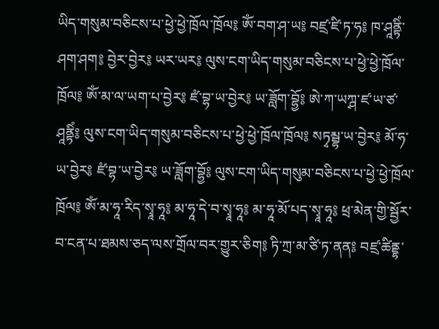ཡིད་གསུམ་བཅིངས་པ་ཕྱེ་ཕྱེ་ཁྲོལ་ཁྲོལ༔ ཨོཾ་བག་ཤ་ཡ༔ བཛྲ་ཛི་ཏ་ཧ༔ ཁ་ཤཱནྟིཾ་ཤག་ཤག༔ བྱེར་བྱེར༔ ཡར་ཡར༔ ལུས་ངག་ཡིད་གསུམ་བཅིངས་པ་ཕྱེ་ཕྱེ་ཁྲོལ་ཁྲོལ༔ ཨོཾ་མ་ལ་ཡག་པ་བྱེར༔ ཛཾ་བྷ་ཡ་བྱེར༔ ཡ་ཟློག་བྷྱོ༔ ཨེ་ཀ་ཡཀྴ་ཛ་ཡ་ཙ་ཤཱནྟིཾ༔ ལུས་ངག་ཡིད་གསུམ་བཅིངས་པ་ཕྱེ་ཕྱེ་ཁྲོལ་ཁྲོལ༔ སཏྭམྦྷ་ཡ་བྱེར༔ མོ་ཧ་ཡ་བྱེར༔ ཛཾ་བྷ་ཡ་བྱེར༔ ཡ་ཟློག་བྷྱོ༔ ལུས་ངག་ཡིད་གསུམ་བཅིངས་པ་ཕྱེ་ཕྱེ་ཁྲོལ་ཁྲོལ༔ ཨོཾ་མ་ཧཱ་རིད་སྭཱ་ཧཱ༔ མ་ཧཱ་དེ་བ་སྭཱ་ཧཱ༔ མ་ཧཱ་མོ་པད་སྭཱ་ཧཱ༔ ཕྲ་མེན་གྱི་སྦྱོར་བ་ངན་པ་ཐམས་ཅད་ལས་གྲོལ་བར་གྱུར་ཅིག༔ ཏི་ཀྲ་མ་ཙི་ཏ་ནན༔ བཛྲ་ཚིནྡྷ་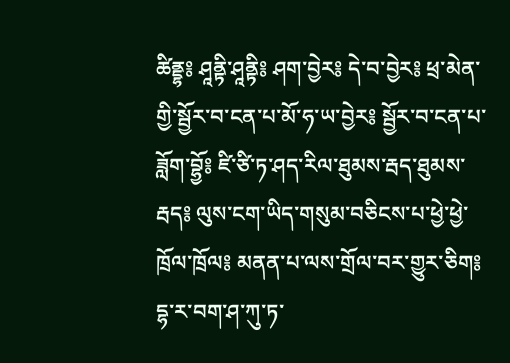ཚིནྡྷ༔ ཤཱནྟི་ཤཱནྟི༔ ཤག་བྱེར༔ དེ་བ་བྱེར༔ ཕྲ་མེན་གྱི་སྦྱོར་བ་ངན་པ་མོ་ཧ་ཡ་བྱེར༔ སྦྱོར་བ་ངན་པ་ཟློག་བྷྱོ༔ ཛི་ཙི་ཏ་ཤད་རིལ་ཐུམས་རྦད་ཐུམས་རྦད༔ ལུས་ངག་ཡིད་གསུམ་བཅིངས་པ་ཕྱེ་ཕྱེ་ཁྲོལ་ཁྲོལ༔ མནན་པ་ལས་གྲོལ་བར་གྱུར་ཅིག༔ དྷ་ར་བག་ཤ་ཀུ་ཏ་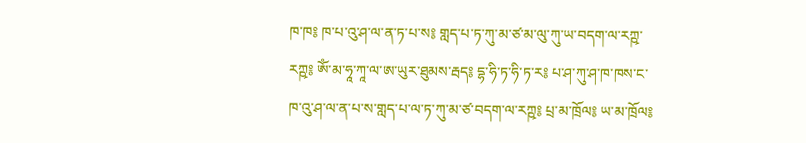ཁ་ཁ༔ ཁ་པ་འུ་ཤ་ལ་ན་ཏ་པ་ས༔ གླད་པ་ཏ་ཀུ་མ་ཙ་མ་ལུ་ཀུ་ཡ་བདག་ལ་རཀྵ་རཀྵ༔ ཨོཾ་མ་ཧཱ་ཀཱ་ལ་ཨ་ཡུར་ཐུམས་རྦད༔ དྷ་ཧི་ཏ་ཧི་ཏ་ར༔ པ་ཤ་ཀུ་ཤ་ཁ་ཁས་ང་ཁ་འུ་ཤ་ལ་ན་པ་ས་གླད་པ་ལ་ཏ་ཀུ་མ་ཙ་བདག་ལ་རཀྵ༔ པྲ་མ་ཁྲོལ༔ ཡ་མ་ཁྲོལ༔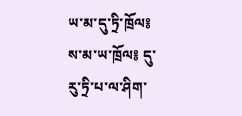ཡ་མ་དུ་ཏྲི་ཁྲོལ༔ ས་མ་ཡ་ཁྲོལ༔ དུ་རུ་ཏྲི་པ་ལ་ཤིག་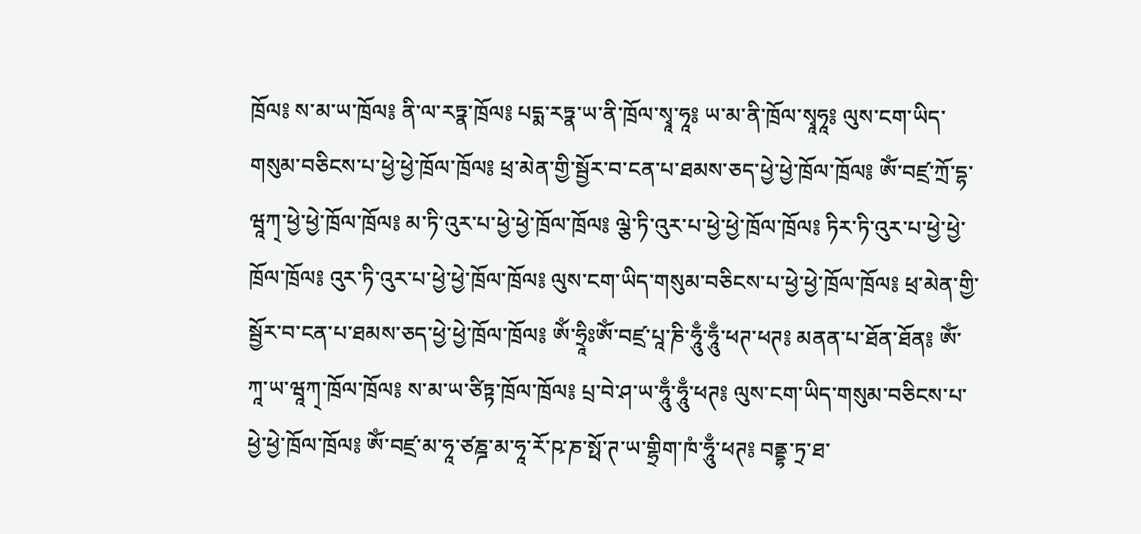ཁྲོལ༔ ས་མ་ཡ་ཁྲོལ༔ ནི་ལ་རཏྣ་ཁྲོལ༔ པདྨ་རཏྣ་ཡ་ནི་ཁྲོལ་སྭཱ་ཧཱ༔ ཡ་མ་ནི་ཁྲོལ་སྭཱཧཱ༔ ལུས་ངག་ཡིད་གསུམ་བཅིངས་པ་ཕྱེ་ཕྱེ་ཁྲོལ་ཁྲོལ༔ ཕྲ་མེན་གྱི་སྦྱོར་བ་ངན་པ་ཐམས་ཅད་ཕྱེ་ཕྱེ་ཁྲོལ་ཁྲོལ༔ ཨོཾ་བཛྲ་ཀྲོ་དྷ་ཝཱཀ྄་ཕྱེ་ཕྱེ་ཁྲོལ་ཁྲོལ༔ མ་ཏི་འུར་པ་ཕྱེ་ཕྱེ་ཁྲོལ་ཁྲོལ༔ ལྕེ་ཏི་འུར་པ་ཕྱེ་ཕྱེ་ཁྲོལ་ཁྲོལ༔ ཏིར་ཏི་འུར་པ་ཕྱེ་ཕྱེ་ཁྲོལ་ཁྲོལ༔ འུར་ཏི་འུར་པ་ཕྱེ་ཕྱེ་ཁྲོལ་ཁྲོལ༔ ལུས་ངག་ཡིད་གསུམ་བཅིངས་པ་ཕྱེ་ཕྱེ་ཁྲོལ་ཁྲོལ༔ ཕྲ་མེན་གྱི་སྦྱོར་བ་ངན་པ་ཐམས་ཅད་ཕྱེ་ཕྱེ་ཁྲོལ་ཁྲོལ༔ ཨོཾ་ཧྲཱིཿཨོཾ་བཛྲ་པཱ་ཎི་ཧཱུྃ་ཧཱུྃ་ཕཊ་ཕཊ༔ མནན་པ་ཐོན་ཐོན༔ ཨོཾ་ཀཱ་ཡ་ཝཱཀ྄་ཁྲོལ་ཁྲོལ༔ ས་མ་ཡ་ཙིཏྟ་ཁྲོལ་ཁྲོལ༔ པྲ་བེ་ཤ་ཡ་ཧཱུྃ་ཧཱུྃ་ཕཊ༔ ལུས་ངག་ཡིད་གསུམ་བཅིངས་པ་ཕྱེ་ཕྱེ་ཁྲོལ་ཁྲོལ༔ ཨོཾ་བཛྲ་མ་ཧཱ་ཙཎྜ་མ་ཧཱ་རོ་ཥ་ཎ་སྥོ་ཊ་ཡ་གྷྲིག་ཁཾ་ཧཱུྃ་ཕཊ༔ བནྡྷ་ཏྲ་ཐ་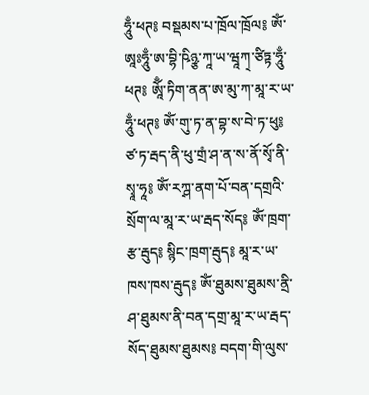ཧཱུྃ་ཕཊ༔ བསྡམས་པ་ཁྲོལ་ཁྲོལ༔ ཨོཾ་ཨཱཿཧཱུྃ་ཨ་བྷི་ཥིཉྩ་ཀཱ་ཡ་ཝཱཀ྄་ཙིཏྟ་ཧཱུྃ་ཕཊ༔ ཨཱོྃ་ཏིག་ནན་ཨ་མུ་ཀ་མཱ་ར་ཡ་ཧཱུྃ་ཕཊ༔ ཨོཾ་གུ་ཏ་ན་བྷ་ས་བེ་ཏ་ཕུ༔ ཙ་ཏ་རྦད་ནི་ཕུ་གྲཾ་ཤ་ན་ས་ནོ་སྭོ་ནི་སྭཱ་ཧཱ༔ ཨོཾ་རཀྴ་ནག་པོ་བན་དགྲའི་སྲོག་ལ་མཱ་ར་ཡ་རྦད་སོད༔ ཨོཾ་ཁྲག་རྩ་རྦུད༔ སྙིང་ཁྲག་རྦུད༔ མཱ་ར་ཡ་ཁས་ཁས་རྦུད༔ ཨོཾ་ཐུམས་ཐུམས་ནྲི་ཤ་ཐུམས་ནི་བན་དགྲ་མཱ་ར་ཡ་རྦད་སོད་ཐུམས་ཐུམས༔ བདག་གི་ལུས་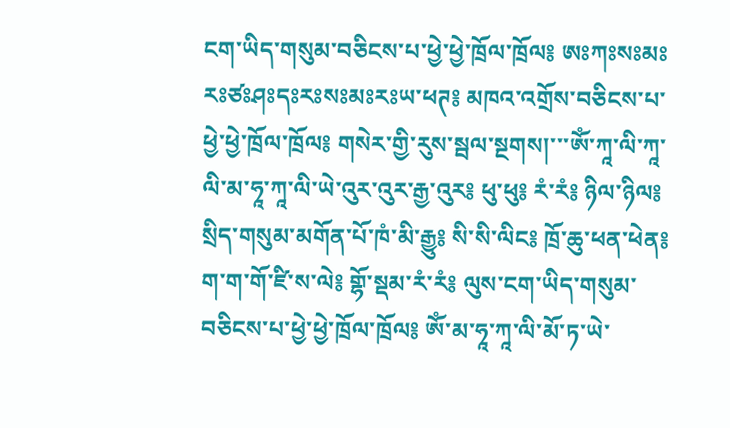ངག་ཡིད་གསུམ་བཅིངས་པ་ཕྱེ་ཕྱེ་ཁྲོལ་ཁྲོལ༔ ཨཿཀཿསཿམཿརཿཙཿཤཿདཿརཿསཿམཿརཿཡ་ཕཊ༔ མཁའ་འགྲོས་བཅིངས་པ་ཕྱེ་ཕྱེ་ཁྲོལ་ཁྲོལ༔ གསེར་གྱི་རུས་སྦལ་སྔགས།་་་ཨོཾ་ཀཱ་ལི་ཀཱ་ལི་མ་ཧཱ་ཀཱ་ལི་ཡེ་འུར་འུར་རྒྱ་འུར༔ ཕུ་ཕུ༔ རཾ་རཾ༔ ཉིལ་ཉིལ༔ སྲིད་གསུམ་མགོན་པོ་ཁཾ་མི་རྒྱུ༔ སི་སི་ལིང༔ ཁྲོ་ཆུ་ཕན་ཕེན༔ ག་ག་གོ་ཛི་ས་ལེ༔ གྷོ་སྡམ་རཾ་རཾ༔ ལུས་ངག་ཡིད་གསུམ་བཅིངས་པ་ཕྱེ་ཕྱེ་ཁྲོལ་ཁྲོལ༔ ཨོཾ་མ་ཧཱ་ཀཱ་ལི་མོ་ཏ་ཡེ་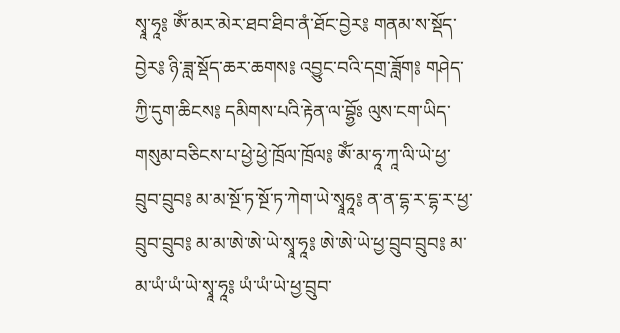སྭཱ་ཧཱ༔ ཨོཾ་མར་མེར་ཐབ་ཐིབ་ནཾ་ཐོང་བྱེར༔ གནམ་ས་སྡོད་བྱེར༔ ཉི་ཟླ་སྡོད་ཆར་ཆགས༔ འབྱུང་བའི་དགྲ་ཟློག༔ གཤེད་ཀྱི་དུག་ཆིངས༔ དམིགས་པའི་རྟེན་ལ་བྷྱོཿ ལུས་ངག་ཡིད་གསུམ་བཅིངས་པ་ཕྱེ་ཕྱེ་ཁྲོལ་ཁྲོལ༔ ཨོཾ་མ་ཧཱ་ཀཱ་ལི་ཡེ་ཕྱ་བྲུབ་བྲུབ༔ མ་མ་སྔོ་ཏ་སྔོ་ཏ་ཀེག་ཡེ་སྭཱཧཱ༔ ན་ན་དྷ་ར་དྷ་ར་ཕྱ་བྲུབ་བྲུབ༔ མ་མ་ཨེ་ཨེ་ཡེ་སྭཱ་ཧཱ༔ ཨེ་ཨེ་ཡེ་ཕྱ་བྲུབ་བྲུབ༔ མ་མ་ཡཾ་ཡཾ་ཡེ་སྭཱ་ཧཱ༔ ཡཾ་ཡཾ་ཡེ་ཕྱ་བྲུབ་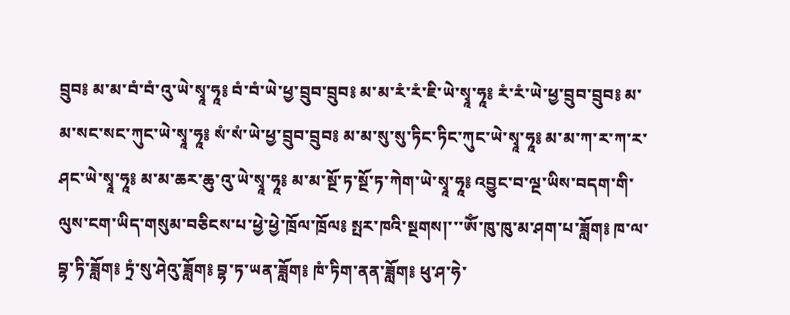བྲུབ༔ མ་མ་བཾ་བཾ་འུ་ཡེ་སྭཱ་ཧཱ༔ བཾ་བཾ་ཡེ་ཕྱ་བྲུབ་བྲུབ༔ མ་མ་རཾ་རཾ་ཇི་ཡེ་སྭཱ་ཧཱ༔ རཾ་རཾ་ཡེ་ཕྱ་བྲུབ་བྲུབ༔ མ་མ་སང་སང་ཀུང་ཡེ་སྭཱ་ཧཱ༔ སཾ་སཾ་ཡེ་ཕྱ་བྲུབ་བྲུབ༔ མ་མ་སུ་སུ་ཏིང་ཏིང་ཀུང་ཡེ་སྭཱ་ཧཱ༔ མ་མ་ཀ་ར་ཀ་ར་ཤང་ཡེ་སྭཱ་ཧཱ༔ མ་མ་ཆར་ཆུ་འུ་ཡེ་སྭཱ་ཧཱ༔ མ་མ་སྔོ་ཏ་སྔོ་ཏ་ཀེག་ཡེ་སྭཱ་ཧཱ༔ འབྱུང་བ་ལྔ་ཡིས་བདག་གི་ལུས་ངག་ཡིད་གསུམ་བཅིངས་པ་ཕྱེ་ཕྱེ་ཁྲོལ་ཁྲོལ༔ སྤར་ཁའི་སྔགས།་་་ཨོཾ་ཁུ་ཁུ་མ་ཤག་པ་ཟློག༔ ཁ་ལ་བྷ་ཏི་ཟློག༔ ཏྲཾ་སུ་ཤེའུ་ཟློག༔ བྷ་ཏ་ཡན་ཟློག༔ ཁཾ་ཏིག་ནན་ཟློག༔ ཕུ་ཤ་ཧེ་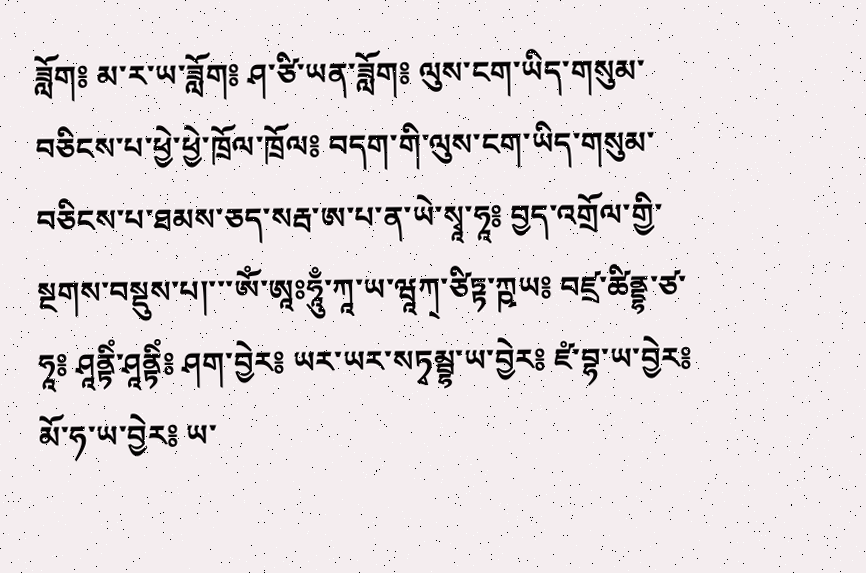ཟློག༔ མ་ར་ཡ་ཟློག༔ ཤ་ཙི་ཡན་ཟློག༔ ལུས་ངག་ཡིད་གསུམ་བཅིངས་པ་ཕྱེ་ཕྱེ་ཁྲོལ་ཁྲོལ༔ བདག་གི་ལུས་ངག་ཡིད་གསུམ་བཅིངས་པ་ཐམས་ཅད་སརྦ་ཨ་པ་ན་ཡེ་སྭཱ་ཧཱ༔ བྱད་འགྲོལ་གྱི་སྔགས་བསྡུས་པ།་་་ཨོཾ་ཨཱཿཧཱུྃ་ཀཱ་ཡ་ཝཱཀ྄་ཙིཏྟ་ཀྵཡ༔ བཛྲ་ཚིནྡྷ་ཙ་ཧཱ༔ ཤཱནྟིཾ་ཤཱནྟིཾ༔ ཤག་བྱེར༔ ཡར་ཡར་སཏྭམྦྷ་ཡ་བྱེར༔ ཛཾ་བྷ་ཡ་བྱེར༔ མོ་ཧ་ཡ་བྱེར༔ ཡ་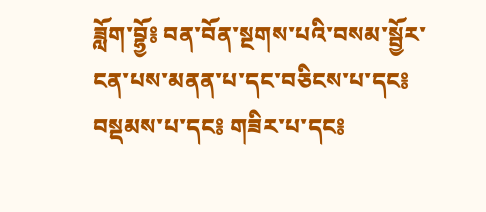ཟློག་བྷྱོ༔ བན་བོན་སྔགས་པའི་བསམ་སྦྱོར་ངན་པས་མནན་པ་དང་བཅིངས་པ་དང༔ བསྡམས་པ་དང༔ གཟིར་པ་དང༔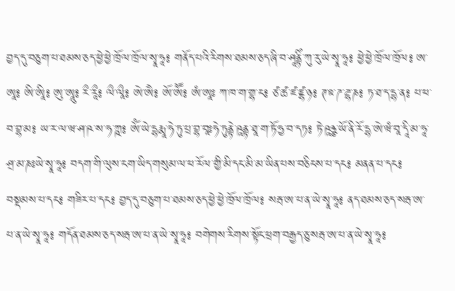བྱད་དུ་བཅུག་པ་ཐམས་ཅད་ཕྱེ་ཕྱེ་ཁྲོལ་ཁྲོལ་སྭཱ་ཧཱ༔ གནོད་པའི་རིགས་ཐམས་ཅད་ཞི་བ་ཤཱནྟིཾ་ཀུ་རུ་ཡེ་སྭཱ་ཧཱ༔ ཕྱེ་ཕྱེ་ཁྲོལ་ཁྲོལ༔ ཨ་ཨཱ༔ ཨི་ཨཱི༔ ཨུ་ཨཱུ༔ རྀ་རཱྀ༔ ལྀ་ལཱྀ༔ ཨེ་ཨཻ༔ ཨོ་ཨཽ༔ ཨཾ་ཨཱཿ ཀ་ཁ་ག་གྷ་ང༔ ཙ་ཚ་ཛ་ཛྷ་ཉ༔ ཊ་ཋ་ཌ་ཌྷ་ཎ༔ ཏ་ཐ་ད་དྷ་ན༔ པ་ཕ་བ་བྷ་མ༔ ཡ་ར་ལ་ཝ་ཤ་ཥ་ས་ཧ་ཀྵ༔ ཨོཾ་ཡེ་དྷརྨཱ་ཧེ་ཏུ་པྲ་བྷ་བཱཿཧེ་ཏུནྟེ་ཥཱནྟ་ཐཱ་ག་ཏོ་ཧྱ་བ་དཏ༔ ཏེ་ཥཱཉྩ་ཡོ་ནི་རོ་དྷ་ཨེ་ཝཾ་བཱ་དཱི་མ་ཧཱ་ཤྲ་མ་ཎཿཡེ་སྭཱ་ཧཱ༔ བདག་གི་ལུས་ངག་ཡིད་གསུམ་ལ་ཕ་རོལ་གྱི་མི་དང་མི་མ་ཡིན་པས་བཅིངས་པ་དང༔ མནན་པ་དང༔ བསྡམས་པ་དང༔ གཟིར་པ་དང༔ བྱད་དུ་བཅུག་པ་ཐམས་ཅད་ཕྱེ་ཕྱེ་ཁྲོལ་ཁྲོལ༔ སརྦ་ཨ་པ་ན་ཡེ་སྭཱ་ཧཱ༔ ནད་ཐམས་ཅད་སརྦ་ཨ་པ་ན་ཡེ་སྭཱ་ཧཱ༔ གདོན་ཐམས་ཅད་སརྦ་ཨ་པ་ན་ཡེ་སྭཱ་ཧཱ༔ བགེགས་རིགས་སྟོང་ཕྲག་བརྒྱད་ཅུ་སརྦ་ཨ་པ་ན་ཡེ་སྭཱ་ཧཱ༔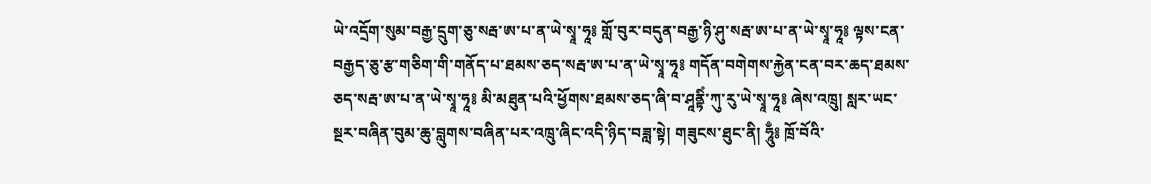ཡེ་འདྲོག་སུམ་བརྒྱ་དྲུག་ཅུ་སརྦ་ཨ་པ་ན་ཡེ་སྭཱ་ཧཱ༔ གློ་བུར་བདུན་བརྒྱ་ཉི་ཤུ་སརྦ་ཨ་པ་ན་ཡེ་སྭཱ་ཧཱ༔ ལྟས་ངན་བརྒྱད་ཅུ་རྩ་གཅིག་གི་གནོད་པ་ཐམས་ཅད་སརྦ་ཨ་པ་ན་ཡེ་སྭཱ་ཧཱ༔ གདོན་བགེགས་རྐྱེན་ངན་བར་ཆད་ཐམས་ཅད་སརྦ་ཨ་པ་ན་ཡེ་སྭཱ་ཧཱ༔ མི་མཐུན་པའི་ཕྱོགས་ཐམས་ཅད་ཞི་བ་ཤཱནྟིཾ་ཀུ་རུ་ཡེ་སྭཱ་ཧཱ༔ ཞེས་འཁྲུ། སླར་ཡང་སྔར་བཞིན་བུམ་ཆུ་བླུགས་བཞིན་པར་འཁྲུ་ཞིང་འདི་ཉིད་བཟླ་སྟེ། གཟུངས་ཐུང་ནི། ཧཱུྃ༔ ཁྲོ་བོའི་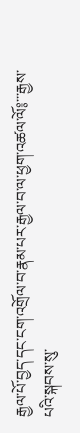རྒྱལ་པོ་བྱད་དང་ངག་འགྲོལ་བ་རྣམ་པར་རྒྱལ་བ་ལ་ཕྱག་འཚལ་ལོ༔་་་རྒྱས་པའི་སྐབས་སུ་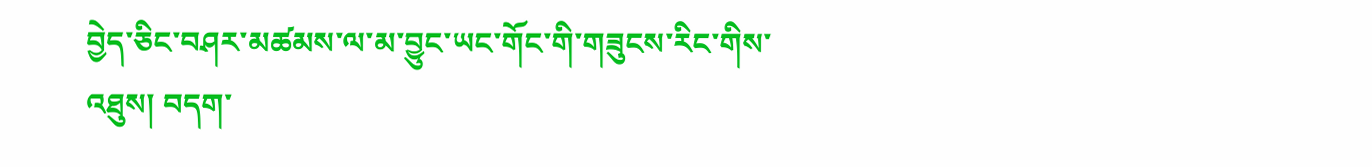བྱེད་ཅིང་བཤར་མཚམས་ལ་མ་བྱུང་ཡང་གོང་གི་གཟུངས་རིང་གིས་འཐུས། བདག་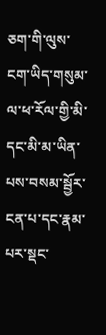ཅག་གི་ལུས་ངག་ཡིད་གསུམ་ལ་ཕ་རོལ་གྱི་མི་དང་མི་མ་ཡིན་པས་བསམ་སྦྱོར་ངན་པ་དང་རྣམ་པར་སྡང་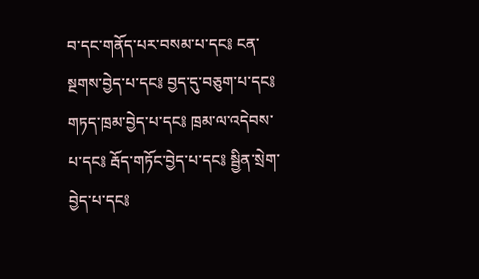བ་དང་གནོད་པར་བསམ་པ་དང༔ ངན་སྔགས་བྱེད་པ་དང༔ བྱད་དུ་བཅུག་པ་དང༔ གཏད་ཁྲམ་བྱེད་པ་དང༔ ཁྲམ་ལ་འདེབས་པ་དང༔ རྦོད་གཏོང་བྱེད་པ་དང༔ སྦྱིན་སྲེག་བྱེད་པ་དང༔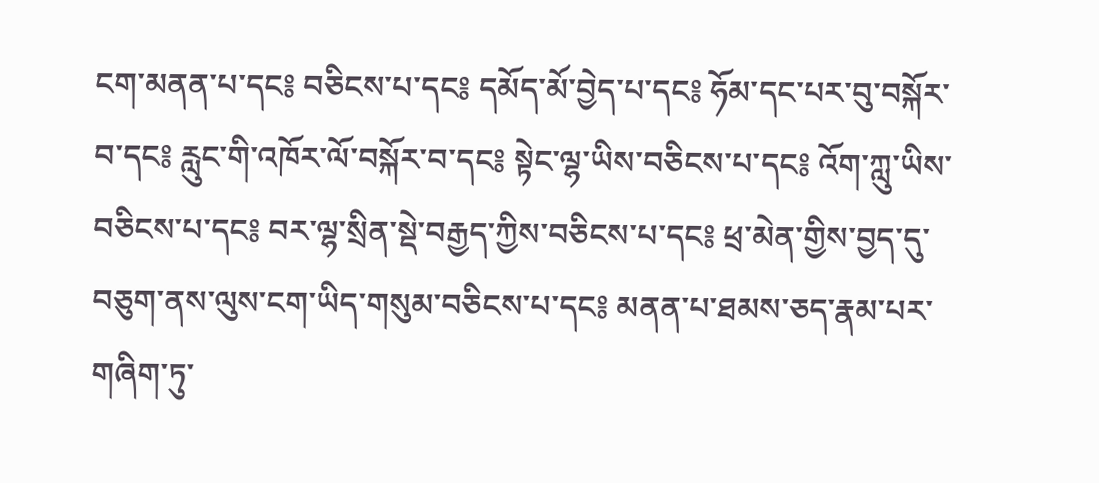ངག་མནན་པ་དང༔ བཅིངས་པ་དང༔ དམོད་མོ་བྱེད་པ་དང༔ ཧོམ་དང་པར་བུ་བསྐོར་བ་དང༔ རླུང་གི་འཁོར་ལོ་བསྐོར་བ་དང༔ སྟེང་ལྷ་ཡིས་བཅིངས་པ་དང༔ འོག་ཀླུ་ཡིས་བཅིངས་པ་དང༔ བར་ལྷ་སྲིན་སྡེ་བརྒྱད་ཀྱིས་བཅིངས་པ་དང༔ ཕྲ་མེན་གྱིས་བྱད་དུ་བཅུག་ནས་ལུས་ངག་ཡིད་གསུམ་བཅིངས་པ་དང༔ མནན་པ་ཐམས་ཅད་རྣམ་པར་གཞིག་ཏུ་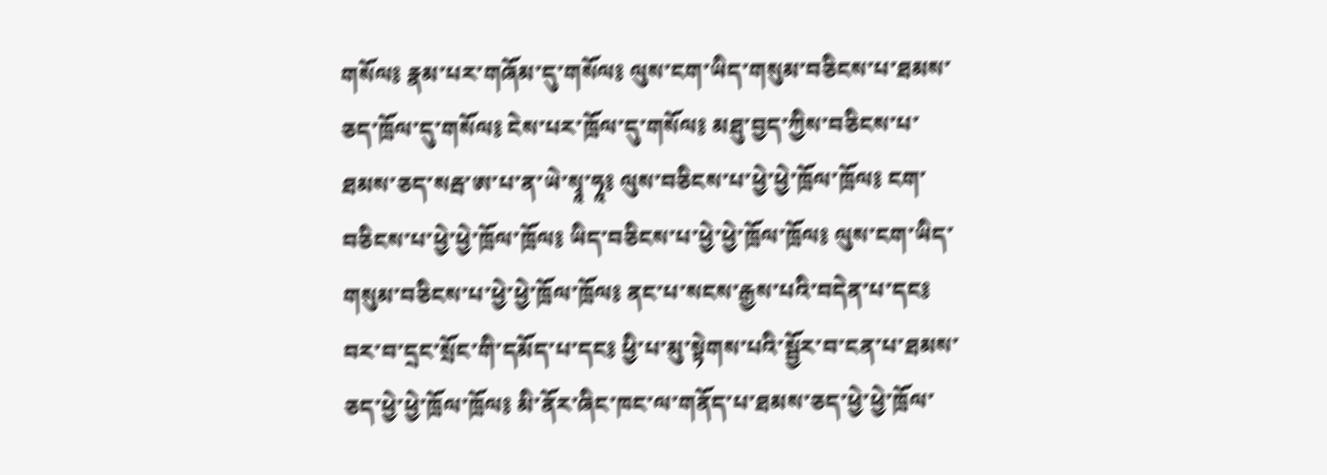གསོལ༔ རྣམ་པར་གཞོམ་དུ་གསོལ༔ ལུས་ངག་ཡིད་གསུམ་བཅིངས་པ་ཐམས་ཅད་ཁྲོལ་དུ་གསོལ༔ ངེས་པར་ཁྲོལ་དུ་གསོལ༔ མཐུ་བྱད་ཀྱིས་བཅིངས་པ་ཐམས་ཅད་སརྦ་ཨ་པ་ན་ཡེ་སྭཱ་ཧཱ༔ ལུས་བཅིངས་པ་ཕྱེ་ཕྱེ་ཁྲོལ་ཁྲོལ༔ ངག་བཅིངས་པ་ཕྱེ་ཕྱེ་ཁྲོལ་ཁྲོལ༔ ཡིད་བཅིངས་པ་ཕྱེ་ཕྱེ་ཁྲོལ་ཁྲོལ༔ ལུས་ངག་ཡིད་གསུམ་བཅིངས་པ་ཕྱེ་ཕྱེ་ཁྲོལ་ཁྲོལ༔ ནང་པ་སངས་རྒྱས་པའི་བདེན་པ་དང༔ བར་བ་དྲང་སྲོང་གི་དམོད་པ་དང༔ ཕྱི་པ་མུ་སྟེགས་པའི་སྦྱོར་བ་ངན་པ་ཐམས་ཅད་ཕྱེ་ཕྱེ་ཁྲོལ་ཁྲོལ༔ མི་ནོར་ཞིང་ཁང་ལ་གནོད་པ་ཐམས་ཅད་ཕྱེ་ཕྱེ་ཁྲོལ་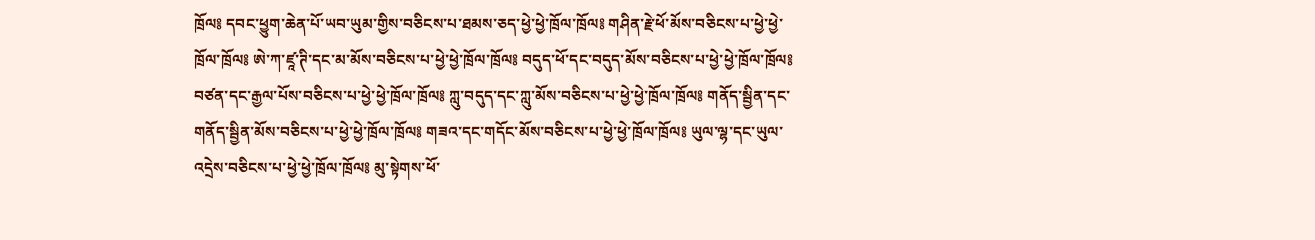ཁྲོལ༔ དབང་ཕྱུག་ཆེན་པོ་ཡབ་ཡུམ་གྱིས་བཅིངས་པ་ཐམས་ཅད་ཕྱེ་ཕྱེ་ཁྲོལ་ཁྲོལ༔ གཤིན་རྗེ་ཕོ་མོས་བཅིངས་པ་ཕྱེ་ཕྱེ་ཁྲོལ་ཁྲོལ༔ ཨེ་ཀ་ཛཱ་ཊི་དང་མ་མོས་བཅིངས་པ་ཕྱེ་ཕྱེ་ཁྲོལ་ཁྲོལ༔ བདུད་ཕོ་དང་བདུད་མོས་བཅིངས་པ་ཕྱེ་ཕྱེ་ཁྲོལ་ཁྲོལ༔ བཙན་དང་རྒྱལ་པོས་བཅིངས་པ་ཕྱེ་ཕྱེ་ཁྲོལ་ཁྲོལ༔ ཀླུ་བདུད་དང་ཀླུ་མོས་བཅིངས་པ་ཕྱེ་ཕྱེ་ཁྲོལ་ཁྲོལ༔ གནོད་སྦྱིན་དང་གནོད་སྦྱིན་མོས་བཅིངས་པ་ཕྱེ་ཕྱེ་ཁྲོལ་ཁྲོལ༔ གཟའ་དང་གདོང་མོས་བཅིངས་པ་ཕྱེ་ཕྱེ་ཁྲོལ་ཁྲོལ༔ ཡུལ་ལྷ་དང་ཡུལ་འདྲེས་བཅིངས་པ་ཕྱེ་ཕྱེ་ཁྲོལ་ཁྲོལ༔ མུ་སྟེགས་ཕོ་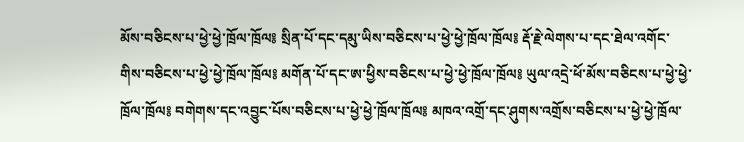མོས་བཅིངས་པ་ཕྱེ་ཕྱེ་ཁྲོལ་ཁྲོལ༔ སྲིན་པོ་དང་དམུ་ཡིས་བཅིངས་པ་ཕྱེ་ཕྱེ་ཁྲོལ་ཁྲོལ༔ རྡོ་རྗེ་ལེགས་པ་དང་ཐེལ་འགོང་གིས་བཅིངས་པ་ཕྱེ་ཕྱེ་ཁྲོལ་ཁྲོལ༔ མགོན་པོ་དང་ཨ་ཕྱིས་བཅིངས་པ་ཕྱེ་ཕྱེ་ཁྲོལ་ཁྲོལ༔ ཡུལ་འདྲེ་ཕོ་མོས་བཅིངས་པ་ཕྱེ་ཕྱེ་ཁྲོལ་ཁྲོལ༔ བགེགས་དང་འབྱུང་པོས་བཅིངས་པ་ཕྱེ་ཕྱེ་ཁྲོལ་ཁྲོལ༔ མཁའ་འགྲོ་དང་ཤུགས་འགྲོས་བཅིངས་པ་ཕྱེ་ཕྱེ་ཁྲོལ་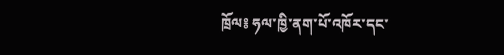ཁྲོལ༔ ཧལ་ཁྱི་ནག་པོ་འཁོར་དང་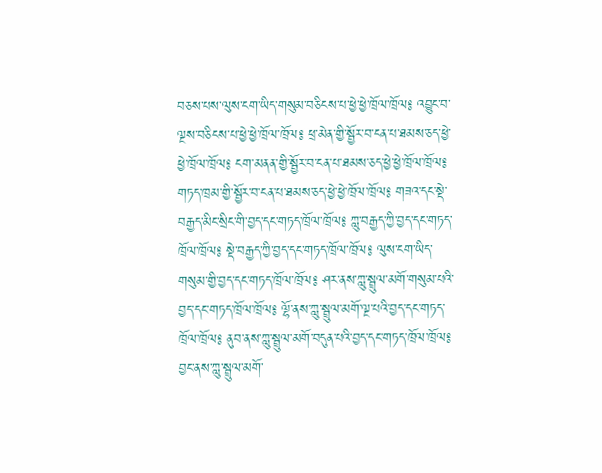བཅས་པས་ལུས་ངག་ཡིད་གསུམ་བཅིངས་པ་ཕྱེ་ཕྱེ་ཁྲོལ་ཁྲོལ༔ འབྱུང་བ་ལྔས་བཅིངས་པ་ཕྱེ་ཕྱེ་ཁྲོལ་ཁྲོལ༔ ཕྲ་མེན་གྱི་སྦྱོར་བ་ངན་པ་ཐམས་ཅད་ཕྱེ་ཕྱེ་ཁྲོལ་ཁྲོལ༔ ངག་མནན་གྱི་སྦྱོར་བ་ངན་པ་ཐམས་ཅད་ཕྱེ་ཕྱེ་ཁྲོལ་ཁྲོལ༔ གཏད་ཁྲམ་གྱི་སྦྱོར་བ་ངན་པ་ཐམས་ཅད་ཕྱེ་ཕྱེ་ཁྲོལ་ཁྲོལ༔ གཟའ་དང་སྡེ་བརྒྱད་མིང་སྲིང་གི་བྱད་དང་གཏད་ཁྲོལ་ཁྲོལ༔ ཀླུ་བརྒྱད་ཀྱི་བྱད་དང་གཏད་ཁྲོལ་ཁྲོལ༔ སྡེ་བརྒྱད་ཀྱི་བྱད་དང་གཏད་ཁྲོལ་ཁྲོལ༔ ལུས་ངག་ཡིད་གསུམ་གྱི་བྱད་དང་གཏད་ཁྲོལ་ཁྲོལ༔ ཤར་ནས་ཀླུ་སྦྲུལ་མགོ་གསུམ་པའི་བྱད་དང་གཏད་ཁྲོལ་ཁྲོལ༔ ལྷོ་ནས་ཀླུ་སྦྲུལ་མགོ་ལྔ་པའི་བྱད་དང་གཏད་ཁྲོལ་ཁྲོལ༔ ནུབ་ནས་ཀླུ་སྦྲུལ་མགོ་བདུན་པའི་བྱད་དང་གཏད་ཁྲོལ་ཁྲོལ༔ བྱང་ནས་ཀླུ་སྦྲུལ་མགོ་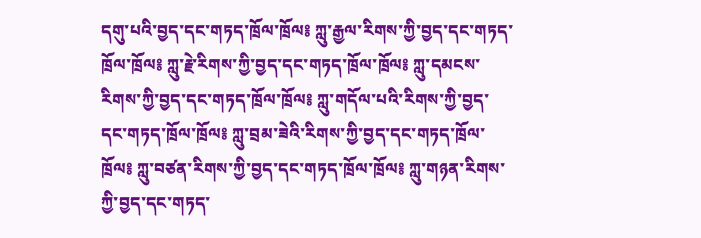དགུ་པའི་བྱད་དང་གཏད་ཁྲོལ་ཁྲོལ༔ ཀླུ་རྒྱལ་རིགས་ཀྱི་བྱད་དང་གཏད་ཁྲོལ་ཁྲོལ༔ ཀླུ་རྗེ་རིགས་ཀྱི་བྱད་དང་གཏད་ཁྲོལ་ཁྲོལ༔ ཀླུ་དམངས་རིགས་ཀྱི་བྱད་དང་གཏད་ཁྲོལ་ཁྲོལ༔ ཀླུ་གདོལ་པའི་རིགས་ཀྱི་བྱད་དང་གཏད་ཁྲོལ་ཁྲོལ༔ ཀླུ་བྲམ་ཟེའི་རིགས་ཀྱི་བྱད་དང་གཏད་ཁྲོལ་ཁྲོལ༔ ཀླུ་བཙན་རིགས་ཀྱི་བྱད་དང་གཏད་ཁྲོལ་ཁྲོལ༔ ཀླུ་གཉན་རིགས་ཀྱི་བྱད་དང་གཏད་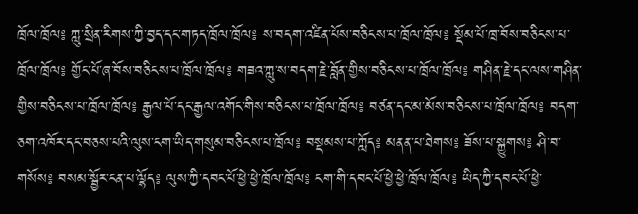ཁྲོལ་ཁྲོལ༔ ཀླུ་སྲིན་རིགས་ཀྱི་བྱད་དང་གཏད་ཁྲོལ་ཁྲོལ༔ ས་བདག་འཛིན་པོས་བཅིངས་པ་ཁྲོལ་ཁྲོལ༔ སྡོམ་པོ་ཁྲ་བོས་བཅིངས་པ་ཁྲོལ་ཁྲོལ༔ གྱོང་པོ་ཞ་བོས་བཅིངས་པ་ཁྲོལ་ཁྲོལ༔ གཟའ་ཀླུ་ས་བདག་རྗེ་བློན་གྱིས་བཅིངས་པ་ཁྲོལ་ཁྲོལ༔ གཤིན་རྗེ་དང་ལས་གཤིན་གྱིས་བཅིངས་པ་ཁྲོལ་ཁྲོལ༔ རྒྱལ་པོ་དང་རྒྱལ་འགོང་གིས་བཅིངས་པ་ཁྲོལ་ཁྲོལ༔ བཙན་དང་མ་མོས་བཅིངས་པ་ཁྲོལ་ཁྲོལ༔ བདག་ཅག་འཁོར་དང་བཅས་པའི་ལུས་ངག་ཡིད་གསུམ་བཅིངས་པ་ཁྲོལ༔ བསྡམས་པ་ཀློད༔ མནན་པ་ཐེགས༔ ཟོས་པ་སྐྱུགས༔ ཤི་བ་གསོས༔ བསམ་སྦྱོར་ངན་པ་ལྷོད༔ ལུས་ཀྱི་དབང་པོ་ཕྱེ་ཕྱེ་ཁྲོལ་ཁྲོལ༔ ངག་གི་དབང་པོ་ཕྱེ་ཕྱེ་ཁྲོལ་ཁྲོལ༔ ཡིད་ཀྱི་དབང་པོ་ཕྱེ་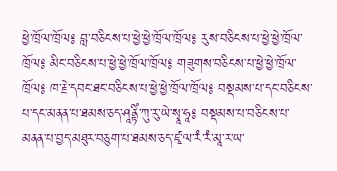ཕྱེ་ཁྲོལ་ཁྲོལ༔ བླ་བཅིངས་པ་ཕྱེ་ཕྱེ་ཁྲོལ་ཁྲོལ༔ རུས་བཅིངས་པ་ཕྱེ་ཕྱེ་ཁྲོལ་ཁྲོལ༔ མིང་བཅིངས་པ་ཕྱེ་ཕྱེ་ཁྲོལ་ཁྲོལ༔ གཟུགས་བཅིངས་པ་ཕྱེ་ཕྱེ་ཁྲོལ་ཁྲོལ༔ ཁ་རྗེ་དབང་ཐང་བཅིངས་པ་ཕྱེ་ཕྱེ་ཁྲོལ་ཁྲོལ༔ བསྡམས་པ་དང་བཅིངས་པ་དང་མནན་པ་ཐམས་ཅད་ཤཱནྟིཾ་ཀུ་རུ་ཡེ་སྭཱ་ཧཱ༔ བསྡམས་པ་བཅིངས་པ་མནན་པ་བྱད་མཐུར་བཅུག་པ་ཐམས་ཅད་ཛྭ་ལ་རཾ་རཾ་མཱ་ར་ཡ་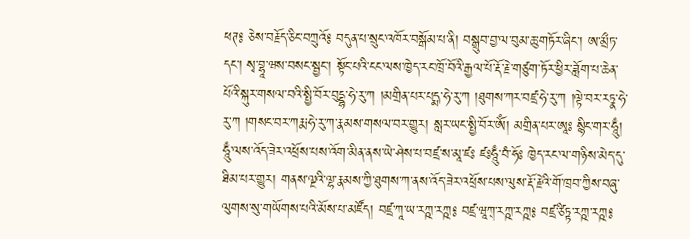ཕཊ༔ ཅེས་བརྗོད་ཅིང་བཀྲུའོ༔ བདུན་པ་སྲུང་འཁོར་བསྒོམ་པ་ནི། བསྒྲུབ་བྱ་ལ་བུམ་ཆུ་གཏོར་ཞིང་། ཨ་མྲྀཏ་དང་། སྭ་བྷཱ་ཝས་བསང་སྦྱང་། སྟོང་པའི་ངང་ལས་ཁྱེད་རང་ཁྲོ་བོའི་རྒྱལ་པོ་རྡོ་རྗེ་གཙུག་ཏོར་ཕྱིར་ཟློག་པ་ཆེན་པོའི་སྐུར་གསལ་བའི་སྤྱི་བོར་བུདྡྷ་ཧེ་རུ་ཀ །མགྲིན་པར་པདྨ་ཧེ་རུ་ཀ །ཐུགས་ཀར་བཛྲ་ཧེ་རུ་ཀ །ལྟེ་བར་རཏྣ་ཧེ་རུ་ཀ །གསང་བར་ཀརྨ་ཧེ་རུ་ཀ་རྣམས་གསལ་བར་གྱུར། སླར་ཡང་སྤྱི་བོར་ཨོཾ། མགྲིན་པར་ཨཱཿ སྙིང་གར་ཧཱུྃ། ཧཱུྃ་ལས་འོད་ཟེར་འཕྲོས་པས་འོག་མིན་ནས་ཡེ་ཤེས་པ་བཛྲ་ས་མཱ་ཛཿ ཛཿཧཱུྃ་བཾ་ཧོཿ ཁྱེད་རང་ལ་གཉིས་མེད་དུ་ཐིམ་པར་གྱུར། གནས་ལྔའི་ལྷ་རྣམས་ཀྱི་ཐུགས་ཀ་ནས་འོད་ཟེར་འཕྲོས་པས་ལུས་རྡོ་རྗེའི་གོ་ཁྲབ་ཀྱིས་བཞུ་ལུགས་སུ་གཡོགས་པའི་མོས་པ་མཛོད། བཛྲ་ཀཱ་ཡ་རཀྵ་རཀྵ༔ བཛྲ་ཝཱཀ྄་རཀྵ་རཀྵ༔ བཛྲ་ཙིཏྟ་རཀྵ་རཀྵ༔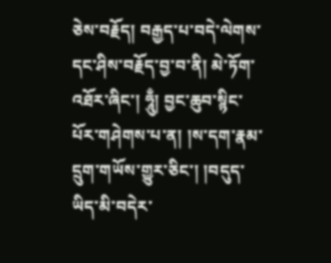ཅེས་བརྗོད། བརྒྱད་པ་བདེ་ལེགས་དང་ཤིས་བརྗོད་བྱ་བ་ནི། མེ་ཏོག་འཐོར་ཞིང་། ཧཱུྃ། བྱང་ཆུབ་སྙིང་པོར་གཤེགས་པ་ན། །ས་དག་རྣམ་དྲུག་གཡོས་གྱུར་ཅིང་། །བདུད་ཡིད་མི་བདེར་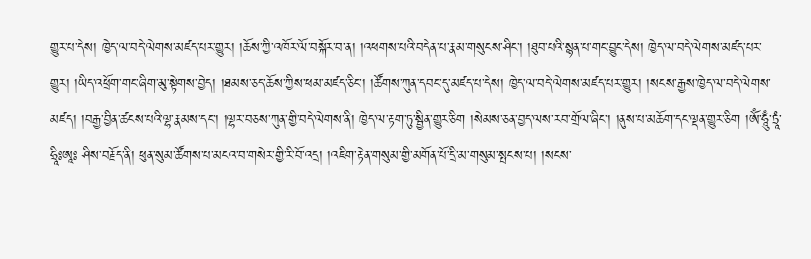གྱུར་པ་དེས། ཁྱེད་ལ་བདེ་ལེགས་མཛད་པར་གྱུར། །ཆོས་ཀྱི་འཁོར་ལོ་བསྐོར་བ་ན། །འཕགས་པའི་བདེན་པ་རྣམ་གསུངས་ཤིང་། །ཐུབ་པའི་སྙན་པ་གང་བྱུང་དེས། ཁྱེད་ལ་བདེ་ལེགས་མཛད་པར་གྱུར། །ཡིད་འཕྲོག་གང་ཞིག་མུ་སྟེགས་བྱེད། །ཐམས་ཅད་ཆོས་ཀྱིས་ཕམ་མཛད་ཅིང་། །ཚོགས་ཀུན་དབང་དུ་མཛད་པ་དེས། ཁྱེད་ལ་བདེ་ལེགས་མཛད་པར་གྱུར། །སངས་རྒྱས་ཁྱེད་ལ་བདེ་ལེགས་མཛད། །བརྒྱ་བྱིན་ཚངས་པའི་ལྷ་རྣམས་དང་། །ལྷར་བཅས་ཀུན་གྱི་བདེ་ལེགས་ནི། ཁྱེད་ལ་རྟག་ཏུ་སྦྱིན་གྱུར་ཅིག །སེམས་ཅན་བྱད་ལས་རབ་གྲོལ་ཞིང་། །ནུས་པ་མཆོག་དང་ལྡན་གྱུར་ཅིག །ཨོཾ་ཧཱུྃ་ཏྲཱཾ་ཧྲཱིཿཨཱཿ ཤིས་བརྗོད་ནི། ཕུན་སུམ་ཚོགས་པ་མངའ་བ་གསེར་གྱི་རི་བོ་འདྲ། །འཇིག་རྟེན་གསུམ་གྱི་མགོན་པོ་དྲི་མ་གསུམ་སྤངས་པ། །སངས་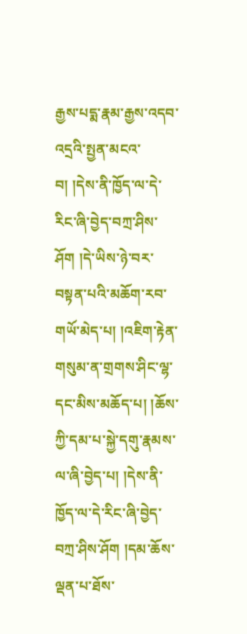རྒྱས་པདྨ་རྣམ་རྒྱས་འདབ་འདྲའི་སྤྱན་མངའ་བ། །དེས་ནི་ཁྱོད་ལ་དེ་རིང་ཞི་བྱེད་བཀྲ་ཤིས་ཤོག །དེ་ཡིས་ཉེ་བར་བསྟན་པའི་མཆོག་རབ་གཡོ་མེད་པ། །འཇིག་རྟེན་གསུམ་ན་གྲགས་ཤིང་ལྷ་དང་མིས་མཆོད་པ། །ཆོས་ཀྱི་དམ་པ་སྐྱེ་དགུ་རྣམས་ལ་ཞི་བྱེད་པ། །དེས་ནི་ཁྱོད་ལ་དེ་རིང་ཞི་བྱེད་བཀྲ་ཤིས་ཤོག །དམ་ཆོས་ལྡན་པ་ཐོས་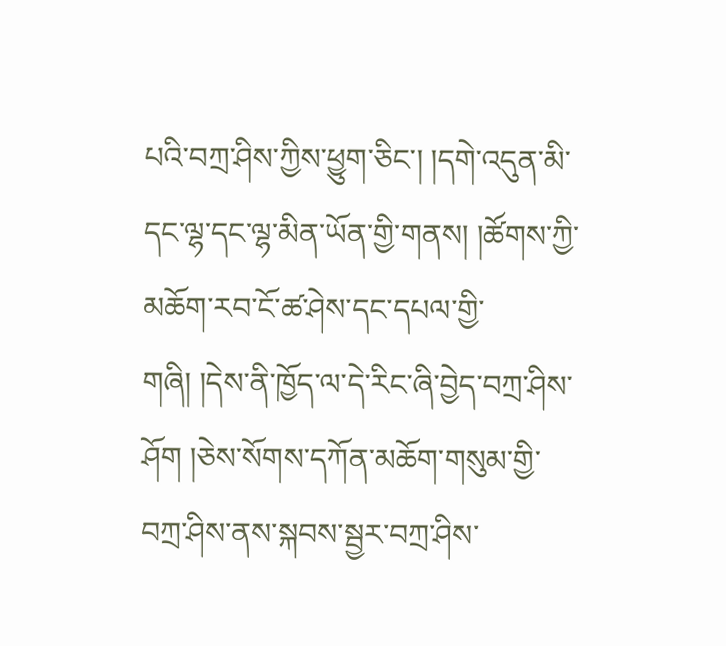པའི་བཀྲ་ཤིས་ཀྱིས་ཕྱུག་ཅིང་། །དགེ་འདུན་མི་དང་ལྷ་དང་ལྷ་མིན་ཡོན་གྱི་གནས། །ཚོགས་ཀྱི་མཆོག་རབ་ངོ་ཚ་ཤེས་དང་དཔལ་གྱི་གཞི། །དེས་ནི་ཁྱོད་ལ་དེ་རིང་ཞི་བྱེད་བཀྲ་ཤིས་ཤོག །ཅེས་སོགས་དཀོན་མཆོག་གསུམ་གྱི་བཀྲ་ཤིས་ནས་སྐབས་སྦྱར་བཀྲ་ཤིས་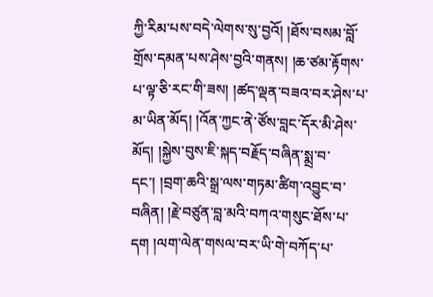ཀྱི་རིམ་པས་བདེ་ལེགས་སུ་བྱའོ། །ཐོས་བསམ་བློ་གྲོས་དམན་པས་ཤེས་བྱའི་གནས། །ཆ་ཙམ་རྟོགས་པ་ལྟ་ཅི་རང་གི་ཟས། །ཚད་ལྡན་བཟའ་བར་ཤེས་པ་མ་ཡིན་མོད། །འོན་ཀྱང་ནེ་ཙོས་བླང་དོར་མི་ཤེས་མོད། །སྐྱེས་བུས་ཇི་སྐད་བརྗོད་བཞིན་སྨྲ་བ་དང་། །བྲག་ཆའི་སྒྲ་ལས་གཏམ་ཚིག་འབྱུང་བ་བཞིན། །རྗེ་བཙུན་བླ་མའི་བཀའ་གསུང་ཐོས་པ་དག །ལག་ལེན་གསལ་བར་ཡི་གེ་བཀོད་པ་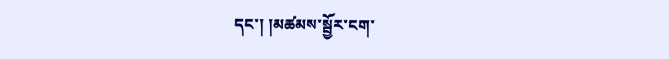དང་། །མཚམས་སྦྱོར་ངག་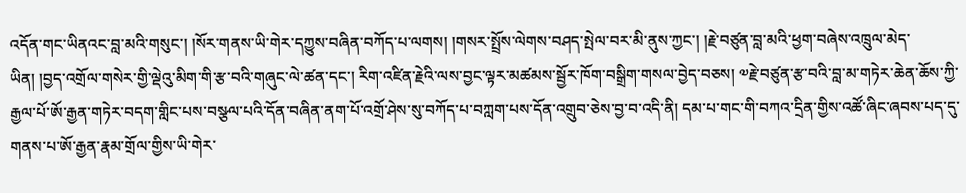འདོན་གང་ཡིནའང་བླ་མའི་གསུང་། །སོར་གནས་ཡི་གེར་དཀྱུས་བཞིན་བཀོད་པ་ལགས། །གསར་སྤྲོས་ལེགས་བཤད་སྤེལ་བར་མི་ནུས་ཀྱང་། །རྗེ་བཙུན་བླ་མའི་ཕྱག་བཞེས་འཁྲུལ་མེད་ཡིན། །བྱད་འགྲོལ་གསེར་གྱི་ལྡེའུ་མིག་གི་རྩ་བའི་གཞུང་ལེ་ཚན་དང་། རིག་འཛིན་རྗེའི་ལས་བྱང་ལྟར་མཚམས་སྦྱོར་ཁོག་བསྒྲིག་གསལ་བྱེད་བཅས། ༧རྗེ་བཙུན་རྩ་བའི་བླ་མ་གཏེར་ཆེན་ཆོས་ཀྱི་རྒྱལ་པོ་ཨོ་རྒྱན་གཏེར་བདག་གླིང་པས་བསྩལ་པའི་དོན་བཞིན་ནག་པོ་འགྲོ་ཤེས་སུ་བཀོད་པ་བཀླག་པས་དོན་འགྲུབ་ཅེས་བྱ་བ་འདི་ནི། དམ་པ་གང་གི་བཀའ་དྲིན་གྱིས་འཚོ་ཞིང་ཞབས་པད་དུ་གནས་པ་ཨོ་རྒྱན་རྣམ་གྲོལ་གྱིས་ཡི་གེར་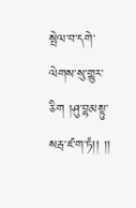སྤེལ་བ་དགེ་ལེགས་སུ་གྱུར་ཅིག །ཤུ་བྷམསྟུ་སརྦ་ཛ་ག་ཏཾ།། །།